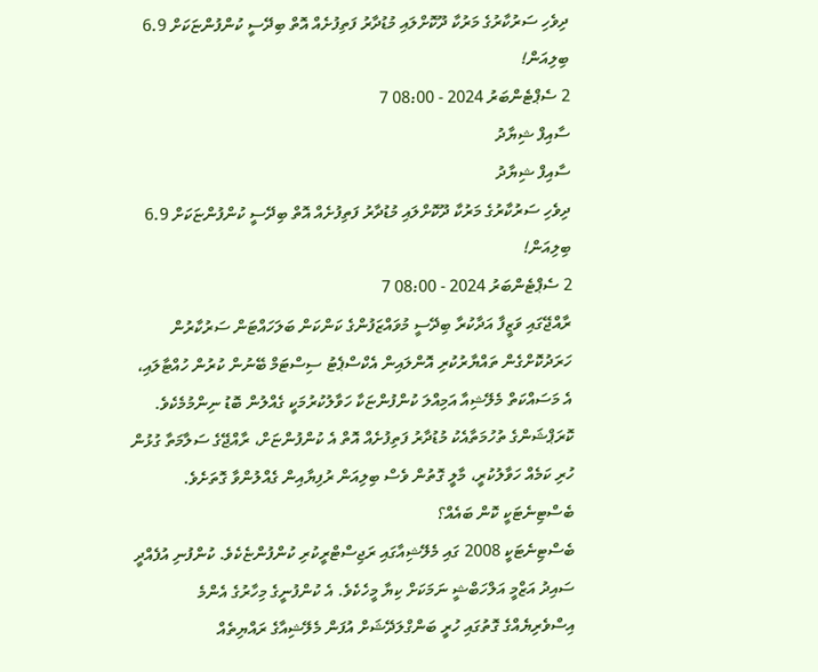ދިވެހި ސަރުކާރުގެ މަރުކާ ދޫކޮށްލައި މުޑުދާރު ފަތިފުށެއް އޮތް ބިދޭސީ ކުންފުންޏަކަށް 6.9 ބިލިއަން!
2 ސެޕްޓެންބަރު 2024 - 08:00 7
ސާއިފް ޝިޔާދު
ސާއިފް ޝިޔާދު
ދިވެހި ސަރުކާރުގެ މަރުކާ ދޫކޮށްލައި މުޑުދާރު ފަތިފުށެއް އޮތް ބިދޭސީ ކުންފުންޏަކަށް 6.9 ބިލިއަން!
2 ސެޕްޓެންބަރު 2024 - 08:00 7
ރާއްޖޭގައި ވަޒީފާ އަދާކުރާ ބިދޭސީ މުވައްޒަފުންގެ ކަންކަން ބަލަހައްޓަން ސަރުކާރުން ހަރަދުކޮށްގެން ތައްޔާރުކުރި އޮންލައިން އެކްސްޕެޓު ސިސްޓަމް ބޭނުން ކުރުން ހުއްޓާލައި، އެ މަސައްކަތް މެލޭޝިއާ އަމިއްލަ ކުންފުންޏަކާ ހަވާލުކުރުމަކީ ގެއްލުން ބޮޑު ނިންމުމެކެވެ. ކޮރަޕްޝަންގެ ތުހުމަތާއެކު މުޑުދާރު ފަތިފުށެއް އޮތް އެ ކުންފުންޏަށް، ރާއްޖޭގެ ސަލާމަތާ ގުޅުން ހުރި ކަމެއް ހަވާލުކުރީ، މާލީ ގޮތުން ވެސް ބިލިއަން ރުފިޔާއިން ގެއްލުންވާ ގޮތަށެވެ.
ބެސްޓިނެޓަކީ ކޮން ބައެއް؟
ބެސްޓިނެޓަކީ 2008 ގައި މެލޭޝިއާގައި ރަޖިސްޓްރީކުރި ކުންފުންޏެކެވެ. ކުންފުނި އުފެއްދީ ސައިދު އަޒްމީ އަލްހަބްޝީ ނަމަކަށް ކިޔާ މީހެކެވެ. އެ ކުންފުނީގެ މިހާރުގެ އެންމެ އިސްވެރިޔެއްގެ ގޮތުގައި ހުރީ ބަންގްލަދޭޝަށް އުފަން މެލޭޝިއާގެ ރައްޔިތެއް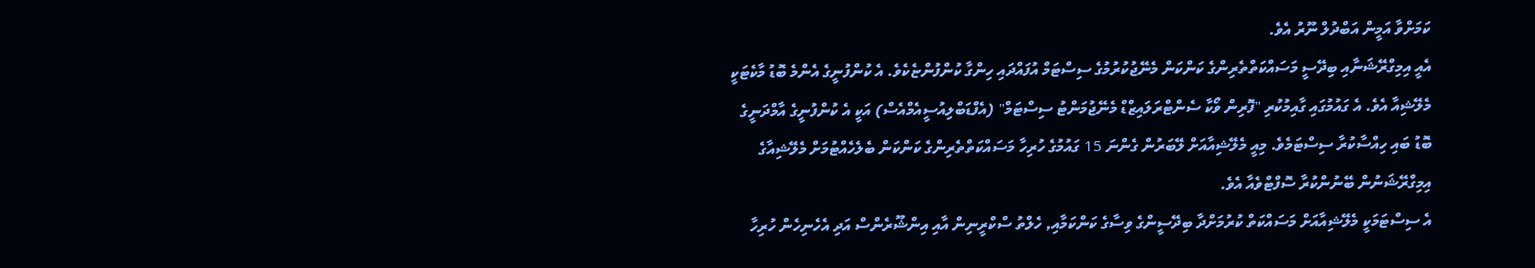ކަމަށްވާ އަމީން އަބްދުލް ނޫރު އެވެ.
އެއީ އިމިގްރޭޝަނާއި ބިދޭސީ މަސައްކަތްތެރިންގެ ކަންކަން މެނޭޖުކުރުމުގެ ސިސްޓަމް އުފައްދައި ހިންގާ ކުންފުންޏެކެވެ. އެ ކުންފުނީގެ އެންމެ ބޮޑު މާކެޓަކީ މެލޭޝިއާ އެވެ. އެ ގައުމުގައި ގާއިމުކުރި "ފޮރިން ވޯކާ ސެންޓްރަލައިޒްޑް މެނޭޖުމަންޓު ސިސްޓަމް" (އެފްޑަބްލިއުސީއެމްއެސް) އަކީ އެ ކުންފުނީގެ އާމްދަނީގެ ބޮޑު ބައި ހިއްސާކުރާ ސިސްޓަމެވެ. މިއީ މެލޭޝިއާއަށް ލޭބަރުން ގެންނަ 15 ގައުމުގެ ހުރިހާ މަސައްކަތްތެރިންގެ ކަންކަން ބެލެހެއްޓުމަށް މެލޭޝިއާގެ އިމިގްރޭޝަނުން ބޭނުންކުރާ ސޮފްޓްވެއާ އެވެ.
އެ ސިސްޓަމަކީ މެލޭޝިއާއަށް މަސައްކަތް ކުރުމަށްދާ ބިދޭސީންގެ ވިސާގެ ކަންކަމާއި, ހެލްތު ސްކްރީނިން އާއި އިންޝޫރެންސް އަދި އެހެނިހެން ހުރިހާ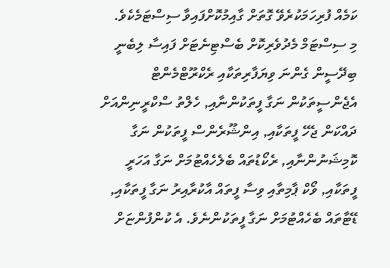ކަމެއް ފުރިހަމަކުރެވޭ ގޮތަށް ގާއިމުކޮށްފައިވާ ސިސްޓަމެކެވެ.
މި ސިސްޓަމް މެދުވެރިކޮށް ބެސްޓިނެޓަށް ފައިސާ ލިބެނީ ބިދޭސީން ގެންނަ ވިޔަފާރިތަކާއި ރެކްރޫޓްމެންޓް އެޖެންސީތަކުން ނަގާ ފީތަކުންނާއި, ހެލްތު ސްކްރީނިންއަށް ދައްކަން ޖެހޭ ފީތަކާއި, އިންޝޫރެންސް ފީތަކުން ނަގާ ކޮމިޝަނުންނާއި, ރެކޯޑުތައް ބެލެހެއްޓުމަށް ނަގާ އަހަރީ ފީތަކާއި, ވޯކް ޕާމިތާއި ވިސާ ފީތައް އާކުރާއިރު ނަގާ ފީތަކާއި, ޑޭޓާތައް ބެހެއްޓުމަށް ނަގާ ފީތަކުންނެވެ. އެ ކުންފުންޏަށް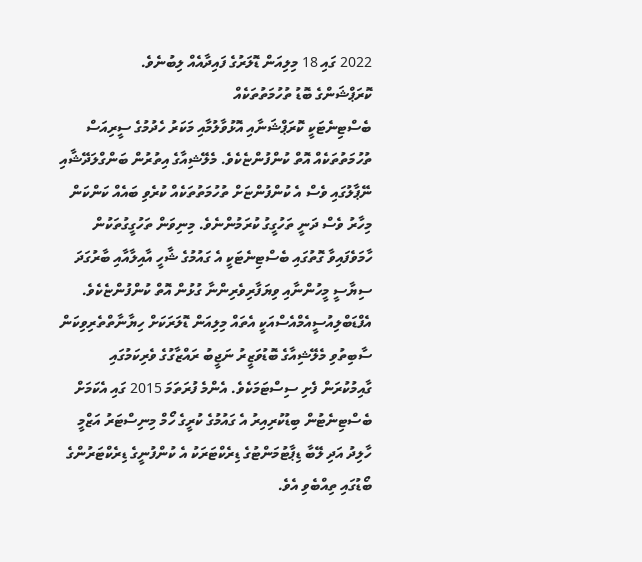2022 ގައި 18 މިލިއަން ޑޮލަރުގެ ފައިދާއެއް ލިބުނެވެ.
ކޮރަޕްޝަންގެ ބޮޑު ތުހުމަތުތަކެއް
ބެސްޓިނެޓަކީ ކޮރަޕްޝަނާއި އޮޅުވާލުމާއި މަކަރު ހެދުމުގެ ސީރިއަސް ތުހުމަތުތަކެއް އޮތް ކުންފުންޏެކެވެ. މެލޭޝިއާގެ އިތުރުން ބަންގްލަދޭޝާއި ނޭޕާލުގައި ވެސް އެ ކުންފުންޏަށް ތުހުމަތުތަކެއް ކުރެވި ބައެއް ކަންކަން މިހާރު ވެސް ދަނީ ތަހުގީގު ކުރަމުންނެވެ. މިނިވަން ތަހުގީގުތަކުން ހާމަވެފައިވާ ގޮތުގައި ބެސްޓިނެޓަކީ އެ ގައުމުގެ ޝާހީ އާއިލާއާއި ބާރުގަދަ ސިޔާސީ މީހުންނާއި ވިޔަފާރިވެރިންނާ ގުޅުން އޮތް ކުންފުންޏެކެވެ.
އެފްޑަބްލިއުސީއެމްއެސްއަކީ އެތައް މިލިއަން ޑޮލަރަކަށް ހިޔާނާތްތެރިވިކަން ސާބިތުވި މެލޭޝިއާގެ ބޮޑުވަޒީރު ނަޖީބު ރައްޒާގުގެ ވެރިކަމުގައި ގާއިމުކުރަން ފެށި ސިސްޓަމަކެވެ. އެންމެ ފުރަތަމަ 2015 ގައި އެކަމަށް ބެސްޓިނެޓުން ބިޑުކުރިއިރު އެ ގައުމުގެ ކުރީގެ ހޯމް މިނިސްޓަރު އަޒްމީ ހާލިދު އަދި ލޭބާ ޑިޕާޓުމަންޓުގެ ޑިރެކްޓަރަކު އެ ކުންފުނީގެ ޑިރެކްޓަރުންގެ ބޯޑުގައި ތިއްބެވި އެވެ.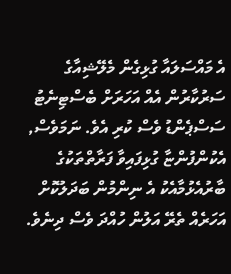އެ މައްސަލައާ ގުޅިގެން މެލޭޝިއާގެ ސަރުކާރުން އެއް އަހަރަށް ބެސްޓިނެޓު ސަސްޕެންޑު ވެސް ކުރި އެވެ. ނަމަވެސް, އެކުންފުންޏާ ގުޅިފައިވާ ފަރާތްތަކުގެ ބާރުއެޅުމާއެކު އެ ނިންމުން ބަދަލުކޮށް އަހަރެއް ތެރޭ އަލުން ހުއްދަ ވެސް ދިނެވެ.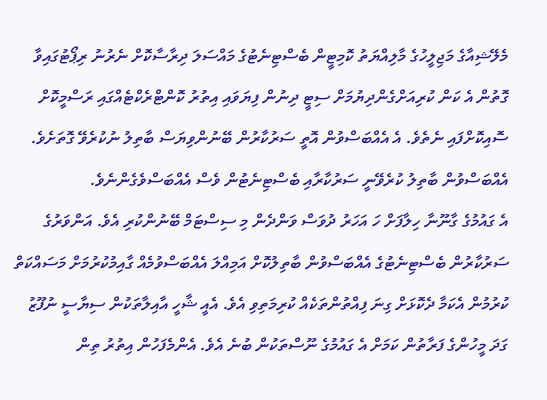މެލޭޝިއާގެ މަޖިލީހުގެ މާލިއްޔަތު ކޮމިޓީން ބެސްޓިނެޓުގެ މައްސަލަ ދިރާސާކޮށް ނެރުނު ރިޕޯޓުގައިވާ ގޮތުން އެ ކަން ކުރިއަށްގެންދިޔުމަށް ސިޓީ ދިނުން ފިޔަވައި އިތުރު ކޮންޓްރެކްޓެއްގައި ރަސްމީކޮށް ސޮއިކޮށްފައި ނެތެވެ. އެ އެއްބަސްވުން އޮތީ ސަރުކާރުން ބޭނުންވިޔަސް ބާތިލު ނުކުރެވޭ ގޮތަށެވެ. އެއްބަސްވުން ބާތިލު ކުރެވޭނީ ސަރުކާރާއި ބެސްޓިނެޓުން ވެސް އެއްބަސްވެގެންނެވެ.
އެ ގައުމުގެ ގާނޫނާ ހިލާފަށް ހަ އަހަރު ދުވަސް ވަންދެން މި ސިސްޓަމް ބޭނުންކުރި އެވެ. އަންވަރުގެ ސަރުކާރުން ބެސްޓިނެޓުގެ އެއްބަސްވުން ބާތިލުކޮށް އަމިއްލަ އެއްބަސްވުމެއް ގާއިމުކުރުމަށް މަސައްކަތް ކުރުމުން އެކަމާ ދެކޮޅަށް ގިނަ ފިއްތުންތަކެއް ކުރިމަތިވި އެވެ. އެއީ ޝާހީ އާއިލާތަކުން ސިޔާސީ ނުފޫޒު ގަދަ މީހުންގެ ފަރާތުން ކަމަށް އެ ގައުމުގެ ނޫސްތަކުން ބުނެ އެވެ. އެންމެފަހުން އިތުރު ތިން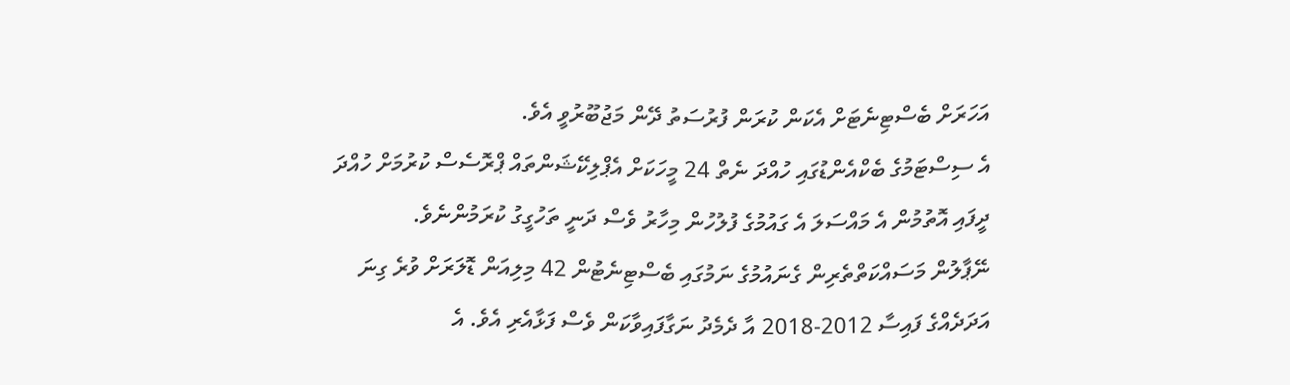އަހަރަށް ބެސްޓިނެޓަށް އެކަން ކުރަން ފުރުސަތު ދޭން މަޖުބޫރުވީ އެވެ.
އެ ސިސްޓަމުގެ ބެކްއެންޑުގައި ހުއްދަ ނެތް 24 މީހަކަށް އެޕްލިކޭޝަންތައް ޕްރޮސެސް ކުރުމަށް ހުއްދަ ދީފައި އޮތުމުން އެ މައްސަލަ އެ ގައުމުގެ ފުލުހުން މިހާރު ވެސް ދަނީ ތަހުގީގު ކުރަމުންނެވެ.
ނޭޕާލުން މަސައްކަތްތެރިން ގެނައުމުގެ ނަމުގައި ބެސްޓިނެޓުން 42 މިލިއަން ޑޮލަރަށް ވުރެ ގިނަ އަދަދެއްގެ ފައިސާ 2012-2018 އާ ދެމެދު ނަގާފައިވާކަން ވެސް ފަޅާއެރި އެވެ. އެ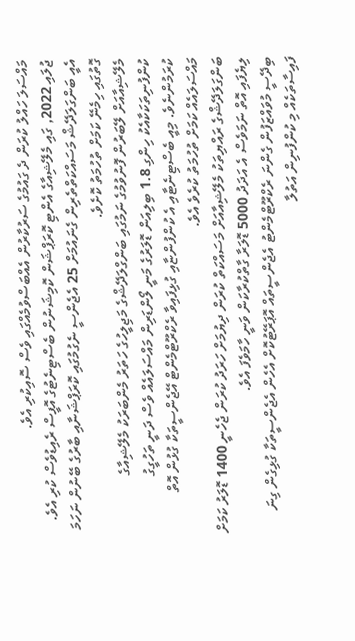މައްސަލަ ހައްލު ކުރަން ދެ ގައުމުގެ ސަރުކާރުން އެއްބަސްވުމެއްގައި ވެސް ސޮއިކުރި އެވެ.
ޖުލައި 2022, ގައި މެލޭޝިއާގެ އެންޓި ކޮރަޕްޝަން ކޮމިޝަނުން ބެސްޓިނެޓުގެ އޮފީސް ރެއިޑުވެސް ކުރި އެވެ. އެއީ ބަންގަލަދޭޝް މަސައްކަތްތެރިން ގެނައުމަށް 25 އެޖެންސީ ނެގުމުގައި ކޮރަޕްޝަނާއި ބާރުގެ ބޭނުން ނަހަމަ ގޮތުގައި ހިމެނޭ ކަމަށް ތުހުމަތު ކޮށެވެ.
މެލޭޝިއާއަށް ލޭބަރުން ފޮނުވުމުގެ ނަމުގައި ބަންގްލަދޭޝްގެ މަޖިލީހުގެ ހަތަރު މެންބަރަކު މެލޭޝިއާގެ ކުންފުނިތަކަކާއެކު ހިންގި 1.8 ބިލިއަން ޑޮލަރުގެ މަނީ ލޯންޑަރިން މައްސަލައެއް ވެސް ދަނީ ތަހުގީގު ކުރަމުންނެވެ. މިއީ ބެސްޓިނެޓާއި އެ ކުންފުންޏާއި ގުޅިފައިވާ ރެކްރޫޓްމެންޓް އޭޖެންސީތަކާ ގުޅުން އޮތް މައްސަލައެއް ކަމަށް ތުހުމަތު ކުރެވެ އެވެ.
ބަންގަލަދޭޝްގެ ރައްޔިތަކު މެލޭޝިއާއަށް މަސައްކަތް ކުރަން ދިޔުމަށް ހަރަދު ކުރަން ޖެހެނީ 1400 ޑޮލަރު ކަމަށް ލިޔެފައި އޮތް ނަމަވެސް އެ އަދަދު 5000 ޑޮލަރާ ގާތްކުރާކަން ވަނީ ހާމަވެފަ އެވެ.
ބިދޭސީ މުވައްޒަފުން ގެންނަ ރެކްރޫޓްމެންޓު އެޖެންސީތައް އޮޕަރޭޓުކޮށް އެހެން އެޖެންސީތަކާ ގުޅިގެން ގިނަ ފައިސާތަކެއް މި ކުންފުނިން އަތުލާ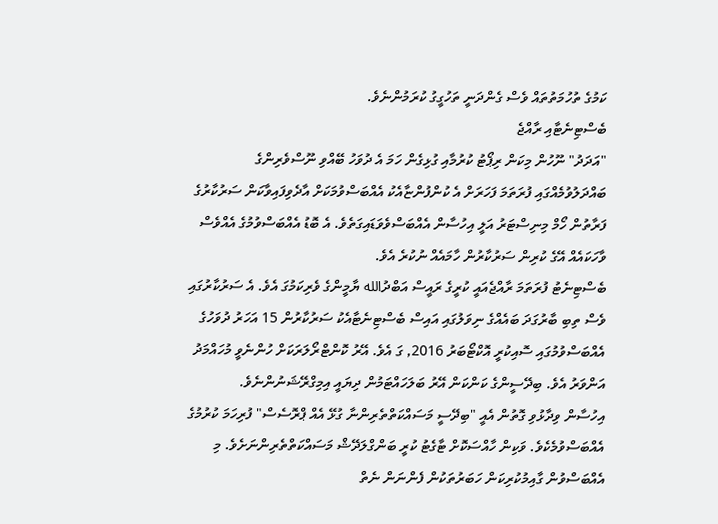ކަމުގެ ތުހުމަތުތައް ވެސް ގެންދަނީ ތަހުގީގު ކުރަމުންނެވެ.
ބެސްޓިނެޓާއި ރާއްޖެ
"އަދަދު" ނޫހުން މިކަން ރިޕޯޓު ކުރުމާއި ގުޅިގެން ހަމަ އެ ދުވަހު ބޭއްވި ނޫސްވެރިންގެ ބައްދަލުވުމެއްގައި ފުރަތަމަ ފަހަރަށް އެ ކުންފުންޏާއެކު އެއްބަސްވުމަކަށް އާދެވިފައިވާކަން ސަރުކާރުގެ ފަރާތުން ހޯމް މިނިސްޓަރު އަލީ އިހުސާން އެއްބަސްވެވަޑައިގަތެވެ. އެ ބޮޑު އެއްބަސްވުމުގެ އެއްވެސް ވާހަކައެއް އޭގެ ކުރިން ސަރުކާރުން ހާމައެއް ނުކުރެ އެވެ.
ބެސްޓިނެޓު ފުރަތަމަ ރާއްޖެއައީ ކުރީގެ ރައީސް އަބްދުالله ޔާމީންގެ ވެރިކަމުގަ އެވެ. އެ ސަރުކާރުގައި ވެސް ތިބި ބާރުގަދަ ބައެއްގެ ނިވަލުގައި އައިސް ބެސްޓިނެޓާއެކު ސަރުކާރުން 15 އަހަރު ދުވަހުގެ އެއްބަސްވުމުގައި ސޮއިކުރީ އޮކްޓޯބަރު 2016, ގަ އެވެ. އޭރު ކޮންޓްރޯލަރަކަށް ހުންނެވީ މުހައްމަދު އަންވަރު އެވެ. ބިދޭސީންގެ ކަންކަން އޭރު ބަލަހައްޓަމުން ދިޔައީ އިމިގްރޭޝަނުންނެވެ.
އިހުސާން ވިދާޅުވި ގޮތުން އެއީ "ބިދޭސީ މަސައްކަތްތެރިންނާ ގުޅޭ އެއް ޕްރޮސެސް" ފުރިހަމަ ކުރުމުގެ އެއްބަސްވުމެކެވެ. ވަކިން ހާއްސަކޮށް ޓާގެޓު ކުރީ ބަންގްލަދޭޝް މަސައްކަތްތެރިންނަށެވެ. މި އެއްބަސްވުން ގާއިމުކުރިކަން ހަބަރުތަކުން ފެންނަން ނެތް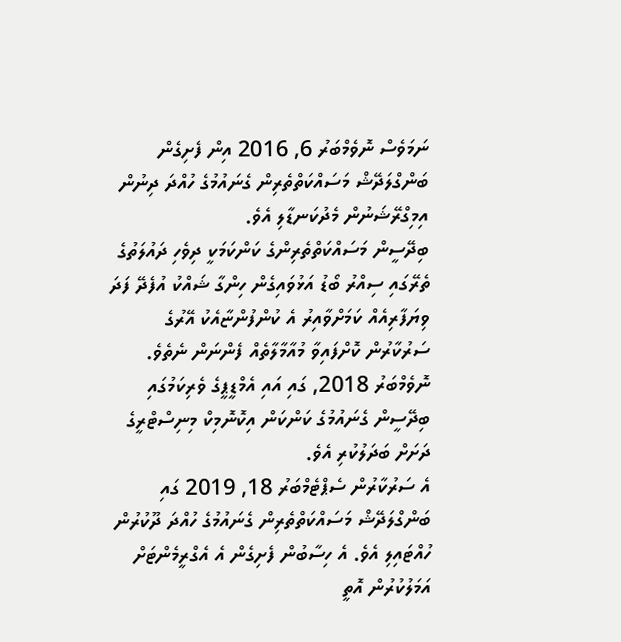ނަމަވެސް ނޮވެމްބަރު 6, 2016 އިން ފެށިގެން ބަންގްލަދޭޝް މަސައްކަތްތެރިން ގެނައުމުގެ ހުއްދަ ދިނުން އިމިގްރޭޝަނުން މެދުކަނޑާލި އެވެ.
ބިދޭސީން މަސައްކަތްތެރިންގެ ކަންކަމަކީ ދިވެހި ދައުލަތުގެ ތެރޭގައި ސިއްރު ބޯޑު އަޅުވައިގެން ހިންގާ ޝައްކު އުފެދޭ ފަދަ ވިޔަފާރިއެއް ކަމަށްވާއިރު އެ ކުންފުންޏާއެކު އޭރުގެ ސަރުކާރުން ކޮށްފައިވާ މުއާމާލާތެއް ފެންނަން ނެތެވެ. ނޮވެމްބަރު 2018, ގައި އައި އެމްޑީޕީގެ ވެރިކަމުގައި ބިދޭސީން ގެނައުމުގެ ކަންކަން އިކޮނޮމިކް މިނިސްޓްރީގެ ދަށަށް ބަދަލުކުރި އެވެ.
އެ ސަރުކާރުން ސެޕްޓެމްބަރު 18, 2019 ގައި ބަންގްލަދޭޝް މަސައްކަތްތެރިން ގެނައުމުގެ ހުއްދަ ދޫކުރުން ހުއްޓައިލި އެވެ. އެ ހިސާބުން ފެށިގެން އެ އެގްރީމެންޓަށް އަމަލުކުރުން އޮތީ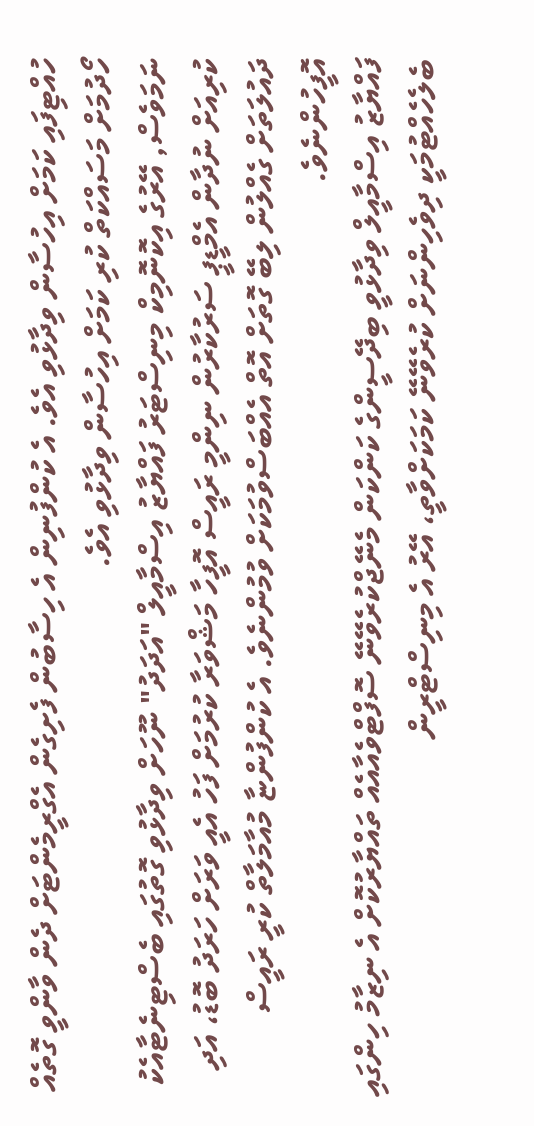ހުއްޓިފައި ކަމަށް އިހުސާން ވިދާޅުވި އެވެ. އެ ކުންފުނިން އެ ހިސާބުން ފެށިގެން އެގްރީމެންޓަށް ދެން ވާންވީ ގޮތެއް ހޯދުމަށް މަސައްކަތް ކުރި ކަމަށް އިހުސާން ވިދާޅުވި އެވެ.
ނަމަވެސް, އޭރުގެ އިކޮނޮމިކް މިނިސްޓަރު ފައްޔާޒު އިސްމާއީލް "އަދަދު" ނޫހަށް ވިދާޅުވި ގޮތުގައި ބެސްޓިނެޓާއެކު ކުރިއަށް ނުދާން އެމްޑީޕީ ސަރުކާރުން ނިންމީ ރައީސް އޮފީހާ މަޝްވަރާ ކުރުމަށް ފަހު އެއީ ވަރަށް ހަރަދު ބޮޑު، އަދި ދައުލަތަށް ގެއްލުން ލިބޭ ގޮތަށް އޮތް އެއްބަސްވުމަކަށް ވުމުންނެވެ. އެ ކުންފުންޏާ މުއާމަލާތް ކުރީ ރައީސް އޮފީހުންނެވެ.
ފައްޔާޒު އިސްމާއީލް ވިދާޅުވީ ބިދޭސީންގެ ކަންކަން މެނޭޖްކުރެވޭނޭ ސޮފްޓްވެއާއެއް ތައްޔާރުކޮށް އެ ނިޒާމު ހިންގައި ބެލެހެއްޓުމަކީ ދިވެހިންނަށް ކުރެވޭނޭ ކަމަކަށްވާތީ، އޭރު އެ މިނިސްޓްރީން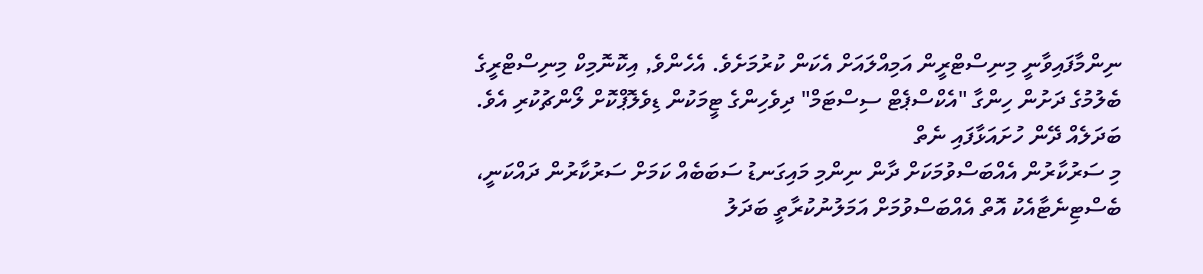ނިންމާފައިވާނީ މިނިސްޓްރީން އަމިއްލައަށް އެކަން ކުރުމަށެވެ. އެހެންވެ, އިކޮނޮމިކް މިނިސްޓްރީގެ ބެލުމުގެ ދަށުން ހިންގާ "އެކްސްޕެޓް ސިސްޓަމް" ދިވެހިންގެ ޓީމަކުން ޑިވެލޮޕްކޮށް ލޯންޗުކުރި އެވެ.
ބަދަލެއް ދޭން ހުށައަޅާފައި ނެތް
މި ސަރުކާރުން އެއްބަސްވުމަކަށް ދާން ނިންމި މައިގަނޑު ސަބަބެއް ކަމަށް ސަރުކާރުން ދައްކަނީ، ބެސްޓިނެޓާއެކު އޮތް އެއްބަސްވުމަށް އަމަލުނުކުރާތީ ބަދަލު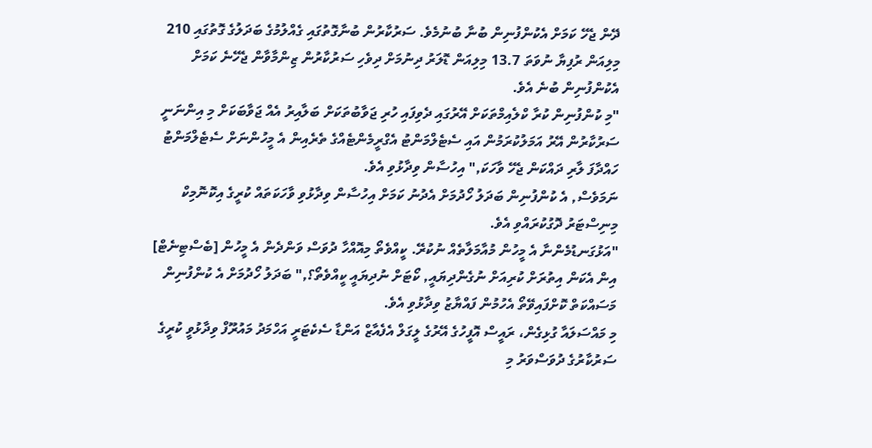ދޭން ޖެހޭ ކަމަށް އެކުންފުނިން ބުނާ ބުނުމެވެ. ސަރުކާރުން ބުނާގޮތުގައި ގެއްލުމުގެ ބަދަލުގެ ގޮތުގައި 210 މިލިއަން ރުފިޔާ ނުވަތަ 13.7 މިލިއަން ޑޮލަރު ދިނުމަށް ދިވެހި ސަރުކާރުން ޒިންމާވާން ޖެހޭނެ ކަމަށް އެކުންފުނިން ބުނެ އެވެ.
"މި ކުންފުނިން ކުރާ ކްލެއިމްތަކަށް އޭރުގައި ދެވިފައި ހުރި ޖަވާބުތަކަށް ބަލާއިރު އެއް ޖަވާބަކަށް މި އިންނަނީ ސަރުކާރުން އޭރު އަމަލުކުރަމުން އައި ސެޓެލްމަންޓު އެގްރީމެންޓެއްގެ ތެރެއިން އެ މީހުންނަށް ސެޓެލްމަންޓު ހައްދާފަ ލާރި ދައްކަން ޖެހޭ ވާހަކަ," އިހުސާން ވިދާޅުވި އެވެ.
ނަމަވެސް, އެ ކުންފުނިން ބަދަލު ހޯދުމަށް އެދުނު ކަމަށް އިހުސާން ވިދާޅުވި ވާހަކަތައް ކުރީގެ އިކޮނޮމިކް މިނިސްޓަރު ދޮގުކުރައްވި އެވެ.
"އަޅުގަނޑުމެންނާ އެ މީހުން މުއާމަލާތެއް ނުކުރޭ. ކީއްވެތޯ މިއޮއްހާ ދުވަސް ވަންދެން އެ މީހުން [ބެސްޓިނެޓް] އިން އެކަން އިތުރަށް ކުރިއަށް ނުގެންދިޔައީ, ކޯޓަށް ނުދިޔައީ ކީއްވެތޯ؟," ބަދަލު ހޯދުމަށް އެ ކުންފުނިން މަސައްކަތް ކޮށްފައިވޭތޯ އެހުމުން ފައްޔާޒު ވިދާޅުވި އެވެ.
މި މައްސަލައާ ގުޅިގެން، ރައީސް އޮފީހުގެ އޭރުގެ ލީގަލް އެފެއާޒް އަންޑާ ސެކެޓަރީ އަހްމަދު މައުރޫފް ވިދާޅުވީ ކުރީގެ ސަރުކާރުގެ ދުވަސްވަރު މި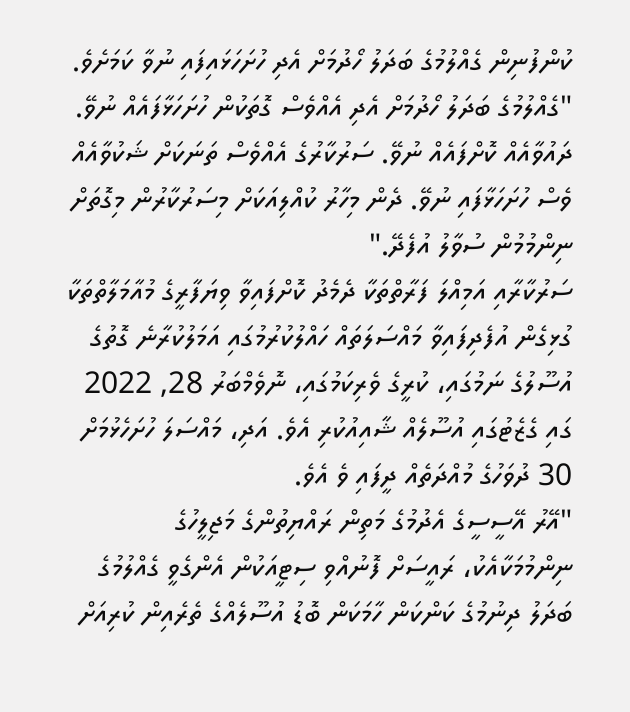ކުންފުނިން ގެއްލުމުގެ ބަދަލު ހޯދުމަށް އެދި ހުށަހަޅައިފައި ނުވާ ކަމަށެވެ.
"ގެއްލުމުގެ ބަދަލު ހޯދުމަށް އެދި އެއްވެސް ގޮތަކުން ހުށަހަޅާފައެއް ނުވޭ. ދައުވާއެއް ކޮށްފައެއް ނުވޭ. ސަރުކާރުގެ އެއްވެސް ތަނަކަށް ޝަކުވާއެއް ވެސް ހުށަހަޅާފައި ނުވޭ. ދެން މިހާރު ކުއްލިއަކަށް މިސަރުކާރުން މިގޮތަށް ނިންމުމުން ސުވާލު އުފެދޭ."
ސަރުކާރާއި އަމިއްލަ ފަރާތްތަކާ ދެމެދު ކޮށްފައިވާ ވިޔަފާރީގެ މުއާމަލާތްތަކާ ގުޅިގެން އުފެދިފައިވާ މައްސަލަތައް ހައްލުކުރުމުގައި އަމަލުކުރާނެ ގޮތުގެ އުސޫލުގެ ނަމުގައި، ކުރީގެ ވެރިކަމުގައި، ނޮވެމްބަރު 28, 2022 ގައި ގެޒެޓުގައި އުސޫލެއް ޝާއިއުކުރި އެވެ. އަދި، މައްސަލަ ހުށަހެޅުމަށް 30 ދުވަހުގެ މުއްދަތެއް ދީފައި ވެ އެވެ.
"އޭރު އޭސީސީގެ އެދުމުގެ މަތިން ރައްޔިތުންގެ މަޖިލީހުގެ ނިންމުމަކާއެކު، ރައީސަށް ފޮނުއްވި ސިޓީއަކުން އެންގެވީ ގެއްލުމުގެ ބަދަލު ދިނުމުގެ ކަންކަން ހާމަކަން ބޮޑު އުސޫލެއްގެ ތެރެއިން ކުރިއަށް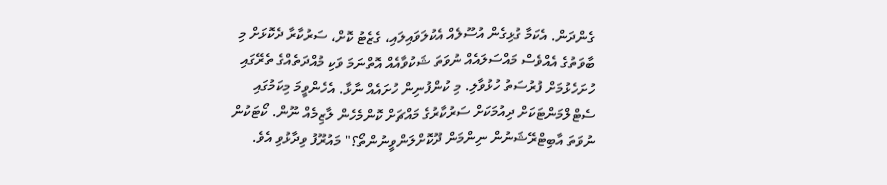ގެންދަން. އެކަމާ ގުޅިގެން އުސޫލެއް އެކުލަވައިލައި، ގެޒެޓު ކޮށް، ސަރުކާރާ ދެކޮޅަށް މި ބާވަތުގެ އެއްވެސް މައްސަލައެއް ނުވަތަ ޝަކުވާއެއް އޮތްނަމަ ވަކި މުއްދަތެއްގެ ތެރޭގައި ހުށަހެޅުމަށް ފުރުސަތު ހުޅުވާލި. މި ކުންފުނިން ހުށައެއް ނާޅާ. އެހެންވީމަ މިކަމުގައި ސެޓްލްމަންޓަކަށް ދިއުމަކަށް ސަރުކާރުގެ މައްޗަށް ކޮންމެހެން ލާޒިމެއް ނޫން. ކޯޓަކުން ނުވަތަ އާބިޓްރޭޝަނުން ނިންމަން ދޫކޮށްލަންވީނުންތޯ؟" މައުރޫފު ވިދާޅުވި އެވެ.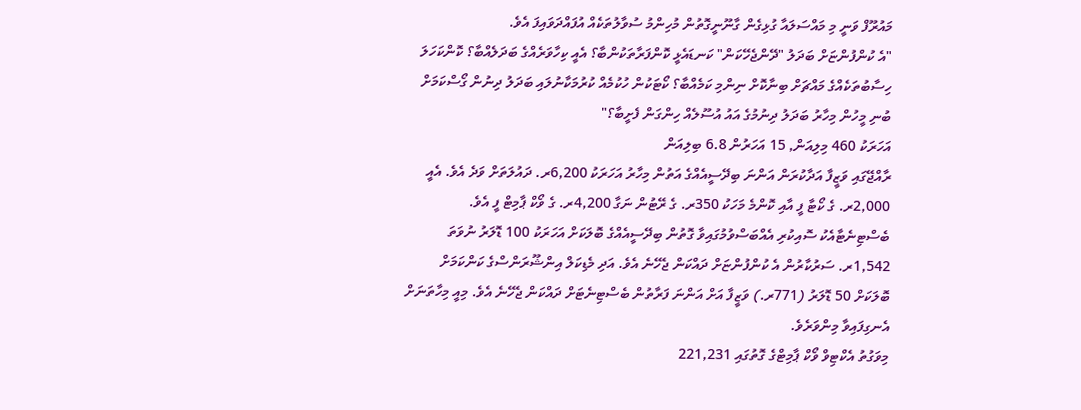މައުރޫފް ވަނީ މި މައްސަލައާ ގުޅިގެން ގާނޫނީގޮތުން މުހިންމު ސުވާލުތަކެއް އުފައްދަވައިފަ އެވެ.
"އެ ކުންފުންޏަށް ބަދަލު "ދޭންޖެހޭކަން" ކަނޑައެޅީ ކޮންފަރާތަކުންބާ؟ އެއީ ކިހާވަރެއްގެ ބަދަލެއްބާ؟ ކޮންކަހަލަ ހިސާބުތަކެއްގެ މައްޗަށް ބިނާކޮށް ނިންމި ކަމެއްބާ؟ ކޯޓަކުން ހުކުމެއް ކުރުމަކާނުލައި ބަދަލު ދިނުން ގޯސްކަމަށް ބުނި މީހުން މިހާރު ބަދަލު ދިނުމުގެ އައު އުސޫލެއް ހިންގަން ފެށީބާ؟"
އަހަރަކު 460 މިލިއަން, 15 އަހަރުން 6.8 ބިލިއަން
ރާއްޖޭގައި ވަޒީފާ އަދާކުރަން އަންނަ ބިދޭސީއެއްގެ އަތުން މިހާރު އަހަރަކު 6,200ރ. ދައުލަތަށް ވަދެ އެވެ. އެއީ 2,000ރ. ގެ ކޯޓާ ފީ އާއި ކޮންމެ މަހަކު 350ރ. ގެ ރޭޓުން ނަގާ 4,200ރ. ގެ ވޯކް ޕާމިޓް ފީ އެވެ.
ބެސްޓިނެޓާއެކު ސޮއިކުރި އެއްބަސްވުމުގައިވާ ގޮތުން ބިދޭސީއެއްގެ ބޮލަކަށް އަހަރަކު 100 ޑޮލަރު ނުވަތަ 1,542ރ. ސަރުކާރުން އެ ކުންފުންޏަށް ދައްކަން ޖެހޭނެ އެވެ. އަދި މެޑިކަލް އިންޝޫރަންސްގެ ކަންކަމަށް ބޮލަކަށް 50 ޑޮލަރު (771ރ.) ވަޒީފާ އަށް އަންނަ ފަރާތުން ބެސްޓިނެޓަށް ދައްކަން ޖެހޭނެ އެވެ. މިއީ މިހާތަނަށް އެނގިފައިވާ މިންވަރެވެ.
މިވަގުތު އެކްޓިވް ވޯކް ޕާމިޓްގެ ގޮތުގައި 221,231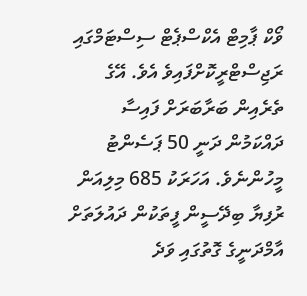ވޯކް ޕާމިޓް އެކްސްޕެޓް ސިސްޓަމްގައި ރަޖިސްޓްރީކޮށްފައިވެ އެވެ. އޭގެ ތެރެއިން ބަރާބަރަށް ފައިސާ ދައްކަމުން ދަނީ 50 ޕަސެންޓު މީހުންނެވެ. އަހަރަކު 685 މިލިއަން ރުފިޔާ ބިދޭސީން ފީތަކުން ދައުލަތަށް އާމްދަނީގެ ގޮތުގައި ވަދެ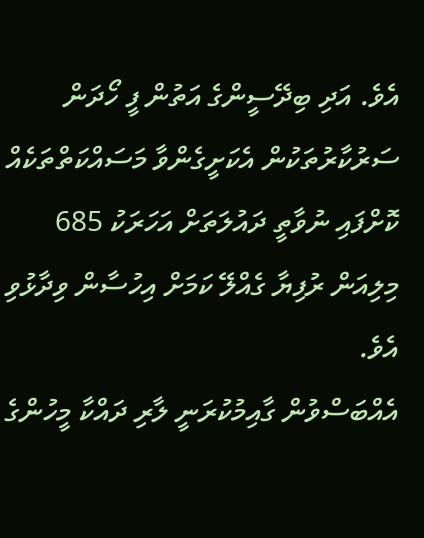އެވެ. އަދި ބިދޭސީންގެ އަތުން ފީ ހޯދަން ސަރުކާރުތަކުން އެކަށީގެންވާ މަސައްކަތްތަކެއް ކޮށްފައި ނުވާތީ ދައުލަތަށް އަހަރަކު 685 މިލިއަން ރުފިޔާ ގެއްލޭ ކަމަށް އިހުސާން ވިދާޅުވި އެވެ.
އެއްބަސްވުން ގާއިމުކުރަނީ ލާރި ދައްކާ މީހުންގެ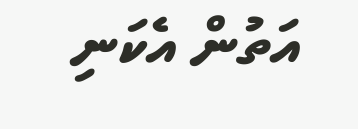އަތުން އެކަނި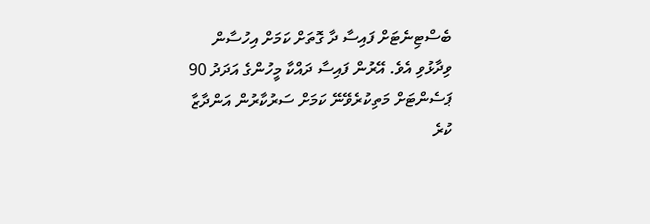ބެސްޓިނެޓަށް ފައިސާ ދާ ގޮތަށް ކަމަށް އިހުސާން ވިދާޅުވި އެވެ. އޭރުން ފައިސާ ދައްކާ މީހުންގެ އަދަދު 90 ޕަސެންޓަށް މަތިކުރެވޭނޭ ކަމަށް ސަރުކާރުން އަންދާޒާ ކުރެ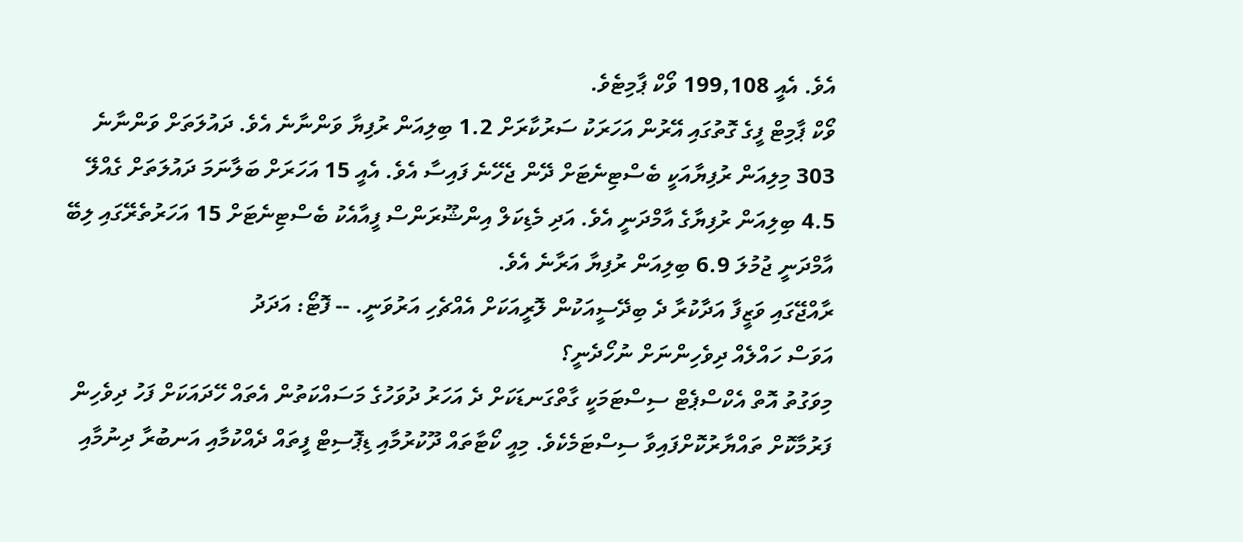އެވެ. އެއީ 199,108 ވޯކް ޕާމިޓެވެ.
ވޯކް ޕާމިޓް ފީގެ ގޮތުގައި އޭރުން އަހަރަކު ސަރުކާރަށް 1.2 ބިލިއަން ރުފިޔާ ވަންނާނެ އެވެ. ދައުލަތަށް ވަންނާނެ 303 މިލިއަން ރުފިޔާއަކީ ބެސްޓިނެޓަށް ދޭން ޖެހޭނެ ފައިސާ އެވެ. އެއީ 15 އަހަރަށް ބަލާނަމަ ދައުލަތަށް ގެއްލޭ 4.5 ބިލިއަން ރުފިޔާގެ އާމްދަނީ އެވެ. އަދި މެޑިކަލް އިންޝޫރަންސް ފީއާއެކު ބެސްޓިނެޓަށް 15 އަހަރުތެރޭގައި ލިބޭ އާމްދަނީ ޖުމުލަ 6.9 ބިލިއަން ރުފިޔާ އަރާނެ އެވެ.
ރާއްޖޭގައި ވަޒީފާ އަދާކުރާ ދެ ބިދޭސީއަކުން ލޮރީއަކަށް އެއްޗެހި އަރުވަނީ. -- ފޮޓޯ: އަދަދު
އަވަސް ހައްލެއް ދިވެހިންނަށް ނުހޯދެނީ؟
މިވަގުތު އޮތް އެކްސްޕެޓް ސިސްޓަމަކީ ގާތްގަނޑަކަށް ދެ އަހަރު ދުވަހުގެ މަސައްކަތުން އެތައް ހޭދައަކަށް ފަހު ދިވެހިން ފަރުމާކޮށް ތައްޔާރުކޮށްފައިވާ ސިސްޓަމެކެވެ. މިއީ ކޯޓާތައް ދޫކުރުމާއި ޑިޕޮސިޓް ފީތައް ދެއްކުމާއި އަނބުރާ ދިނުމާއި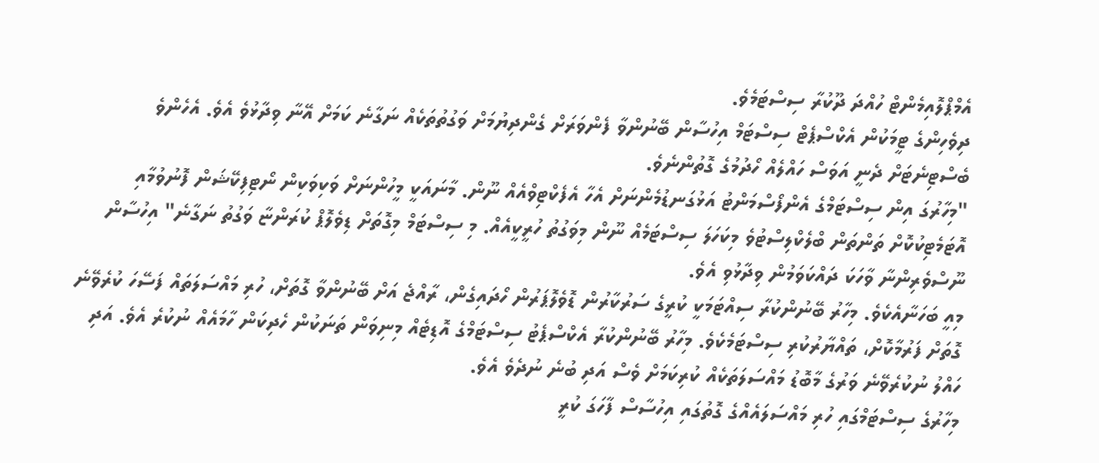އެމްޕްލޮއިމެންޓް ހުއްދަ ދޫކުރާ ސިސްޓަމެވެ.
ދިވެހިންގެ ޓީމަކުން އެކްސްޕެޓް ސިސްޓަމް އިހުސާން ބޭނުންވާ ފެންވަރަށް ގެންދިޔުމަށް ވަގުތުތަކެއް ނަގާނެ ކަމަށް އޭނާ ވިދާޅުވެ އެވެ. އެހެންވެ ބެސްޓިނެޓަށް ދެނީ އަވަސް ހައްލެއް ހޯދުމުގެ ގޮތުންނެވެ.
"މިހާރުގަ އިން ސިސްޓަމްގެ އެންފޯސްމަންޓު އަޅުގަނޑުމެންނަށް އެހާ އެފެކްޓިވްއެއް ނޫން. މާނައަކީ މީހުންނަށް ވަކިވަކިން ނޯޓިފިކޭޝަން ފޮނުވުމާއި އޮޓަމެޓިކުކޮށް ތަންތަން ބްލެކްލިސްޓުވެ މިކަހަލަ ސިސްޓަމެއް ނޫން މިވަގުތު ހުރީކީއެއް. މި ސިސްޓަމް މިގޮތަށް ޑިވެލޮޕް ކުރަންޏާ ވަގުތު ނަގާނެ" އިހުސާން ނޫސްވެރިންނާ ވާހަކަ ދައްކަވަމުން ވިދާޅުވި އެވެ.
މިއީ ބަހަނާއެކެވެ. މިހާރު ބޭނުންކުރާ ސިއްޓަމަކީ ކުރީގެ ސަރުކާރުން ޑޮވެލޮޕަރުން ހޯދައިގެން، ރާއްޖެ އަށް ބޭނުންވާ ގޮތަށް، ހުރި މައްސަލަތައް ފަސޭހަ ކުރެވޭނެ ގޮތަށް ފަރުމާކޮށް، ތައްޔާރުކުރި ސިސްޓަމެކެވެ. މިހާރު ބޭނުންކުރާ އެކްސްޕެޓު ސިސްޓަމްގެ އޮޑިޓެއް މިނިވަން ތަނަކުން ހެދިކަން ހާމައެއް ނުކުރެ އެވެ. އަދި ހައްލު ނުކުރެވޭނެ ވަރުގެ މާބޮޑު މައްސަލަތަކެއް ކުރިކަމަށް ވެސް އަދި ބުނެ ނުދެވެ އެވެ.
މިހާރުގެ ސިސްޓަމްގައި ހުރި މައްސަލައެއްގެ ގޮތުގައި އިހުސާސް ފާހަގަ ކުރީ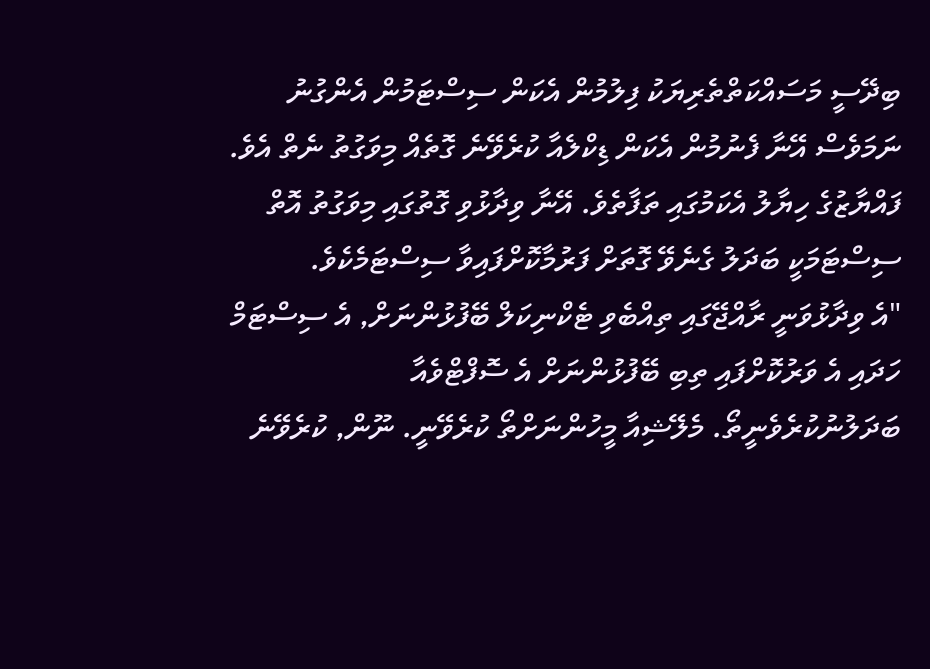ބިދޭސީ މަސައްކަތްތެރިޔަކު ފިލުމުން އެކަން ސިސްޓަމުން އެންގުނު ނަމަވެސް އޭނާ ފެނުމުން އެކަން ޑިކްލެއާ ކުރެވޭނެ ގޮތެއް މިވަގުތު ނެތް އެވެ. ފައްޔާޒުގެ ހިޔާލު އެކަމުގައި ތަފާތެވެ. އޭނާ ވިދާޅުވި ގޮތުގައި މިވަގުތު އޮތް ސިސްޓަމަކީ ބަދަލު ގެނެވޭ ގޮތަށް ފަރުމާކޮށްފައިވާ ސިސްޓަމެކެވެ.
"އެ ވިދާޅުވަނީ ރާއްޖޭގައި ތިއްބެވި ޓެކްނިކަލް ބޭފުޅުންނަށް, އެ ސިސްޓަމް ހަދައި އެ ވަރުކޮށްފައި ތިބި ބޭފުޅުންނަށް އެ ސޮފްޓްވެއާ ބަދަލުނުކުރެވެނީތޯ. މެލޭޝިއާ މީހުންނަށްތޯ ކުރެވޭނީ. ނޫން, ކުރެވޭނެ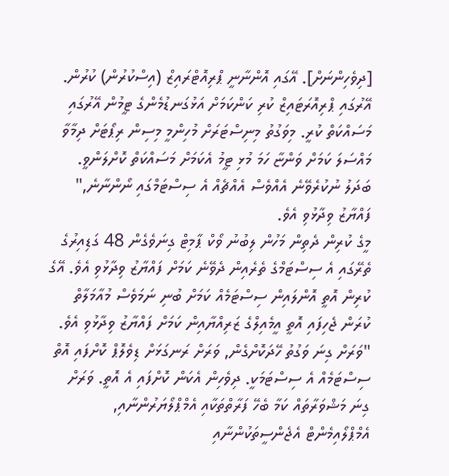[ދިވެހިންނަށް]. އޭގައި އޮންނާނީ ޕްރިއޮޓްރައިޒް (އިސްކުރުން) ކުރުން. އޭރުގައި ޕްރިއޮރަޓައިޒް ކުރި ކަންކަމަށް އަޅުގަނޑުމެންގެ ޓީމުން އޭރުގައި މަސައްކަތް ކުރީ. މިވަގުތު މިނިސްޓަރަށް މުހިންމީ މިސިން ރިޕޯޓަށް ދިމާވާ މައްސަލަ ކަމަށް ވަންޏާ ހަމަ މުޅި ޓީމު އެކަމަށް މަސައްކަތް ކޮށްލަންވީ. ބަދަލު ނުކުރެވޭނެ އެއްވެސް އެއްޗެއް އެ ސިސްޓަމްގައި ނޯންނާނެ," ފައްޔާޒު ވިދާޅުވި އެވެ.
މީގެ ކުރިން ދެތިން މަހުން ލިބުނު ވޯކް ޕާމިޓް ގިނަވެގެން 48 ގަޑިއިރުގެ ތެރޭގައި އެ ސިސްޓަމްގެ ތެރެއިން ދެވޭނެ ކަމަށް ފައްޔާޒު ވިދާޅުވި އެވެ. އޭގެ ކުރިން އޮތީ އޮންލައިން ސިސްޓަމެއް ކަމަށް ބުނި ނަމަވެސް މުއާމަލާތް ކުރަން ޖެހިފައި އޮތީ އީމެއިލްގެ ޒަރިއްޔާއިން ކަމަށް ފައްޔާޒު ވިދާޅުވި އެވެ.
"ވަރަށް ގިނަ ވަގުތު ހޭދަކޮށްގެން, ވަރަށް ރަނގަޅަށް ޑިވެލޮޕް ކޮށްފައި އޮތް ސިސްޓަމެއް އެ ސިސްޓަމަކީ. ދިވެހިން އެކަން ކޮށްފައި އެ އޮތީ. ވަރަށް ގިނަ މަޝްވަރާތައް ކަމާ ބެހޭ ފަރާތްތަކާއި އެމްޕްލޯޔަރުންނާއި, އެމްޕްލޯއިމެންޓް އެޖެންސީތަކުންނާއި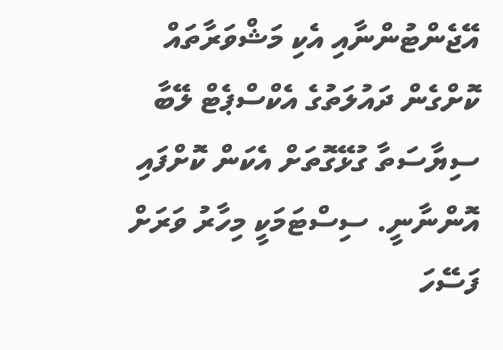އޭޖެންޓުންނާއި އެކި މަޝްވަރާތައް ކޮށްގެން ދައުލަތުގެ އެކްސްޕެޓް ލޭބާ ސިޔާސަތާ ގުޅޭގޮތަށް އެކަން ކޮށްފައި އޮންނާނީ. ސިސްޓަމަކީ މިހާރު ވަރަށް ފަސޭހަ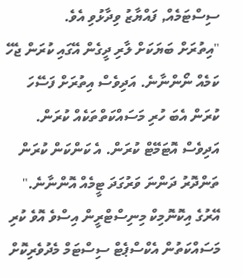ސިސްޓަމެއް, ފައްޔާޒު ވިދާޅުވި އެވެ.
"އިތުރަށް ބަޔަކަށް ލާރި ދީގެން އޭގައި ކުރަން ޖެހޭ ކަމެއް ނޯންނާނެ. އަދިވެސް އިތުރަށް ފަސޭހަ ކުރަން އެބަ ހުރި މަސައްކަތްތަކެއް ކުރަން. އަދިވެސް އޮޓަމޭޓް ކުރަން. އެ ކަންކަން ކުރަން ތަންދޮރު ދަންނަ ވަރުގަދަ ޓީމެއް އޮންނާނެ."
އޭރުގެ އިކޮނޮމިކް މިނިސްޓްރީން އިސްވެ އޮވެ ކުރި މަސައްކަތުން އެކްސްޕެޓް ސިސްޓަމް މެދުވެރިކޮށް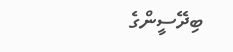ބިދޭސީންގެ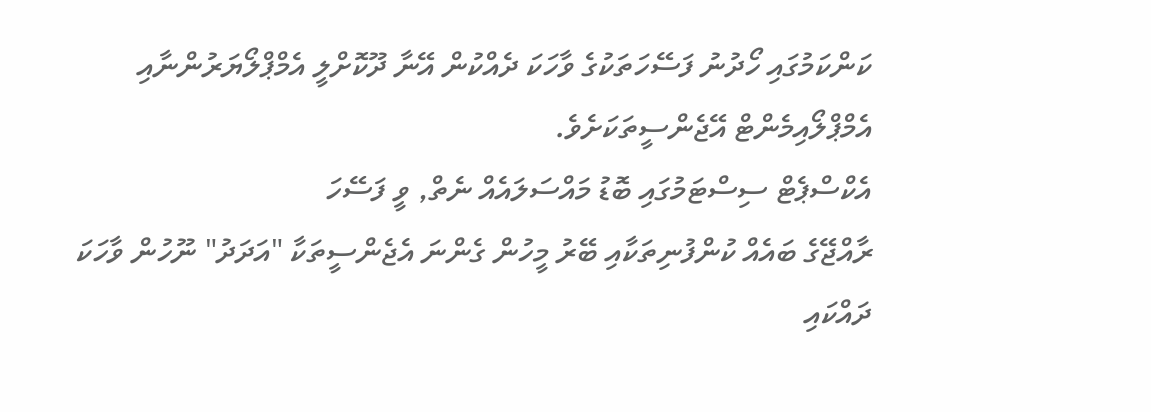ކަންކަމުގައި ހޯދުނު ފަސޭހަތަކުގެ ވާހަކަ ދެއްކުން އޭނާ ދޫކޮށްލީ އެމްޕްލޯޔަރުންނާއި އެމްޕްލޯއިމެންޓް އޭޖެންސީތަކަށެވެ.
އެކްސްޕެޓް ސިސްޓަމުގައި ބޮޑު މައްސަލައެއް ނެތް, ވީ ފަސޭހަ
ރާއްޖޭގެ ބައެއް ކުންފުނިތަކާއި ބޭރު މީހުން ގެންނަ އެޖެންސީތަކާ "އަދަދު" ނޫހުން ވާހަކަ ދައްކައި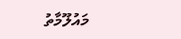މައުލޫމާތު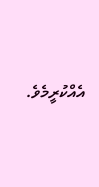އެއްކުރީމެވެ.